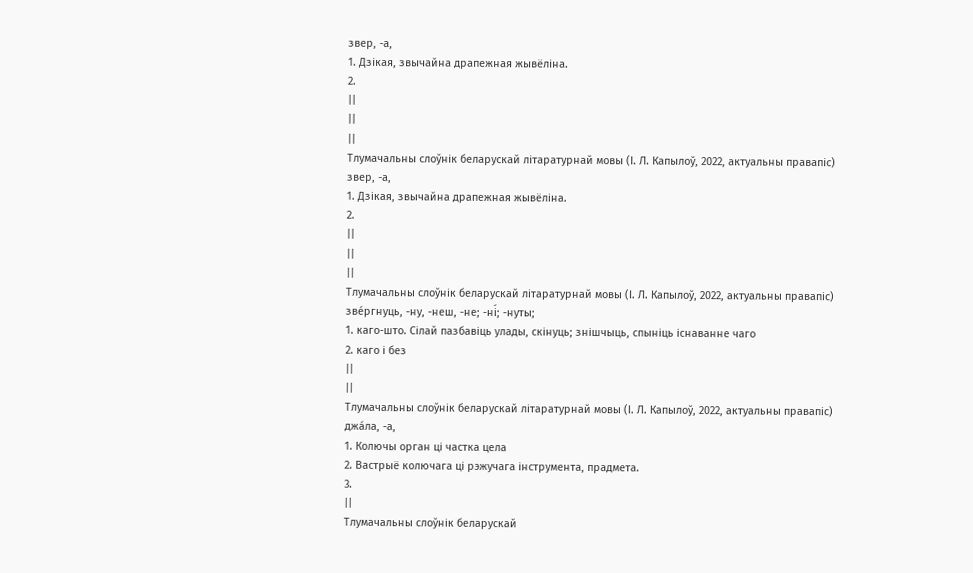звер, -а,
1. Дзікая, звычайна драпежная жывёліна.
2.
||
||
||
Тлумачальны слоўнік беларускай літаратурнай мовы (І. Л. Капылоў, 2022, актуальны правапіс)
звер, -а,
1. Дзікая, звычайна драпежная жывёліна.
2.
||
||
||
Тлумачальны слоўнік беларускай літаратурнай мовы (І. Л. Капылоў, 2022, актуальны правапіс)
зве́ргнуць, -ну, -неш, -не; -ні́; -нуты;
1. каго-што. Сілай пазбавіць улады, скінуць; знішчыць, спыніць існаванне чаго
2. каго і без
||
||
Тлумачальны слоўнік беларускай літаратурнай мовы (І. Л. Капылоў, 2022, актуальны правапіс)
джа́ла, -а,
1. Колючы орган ці частка цела
2. Вастрыё колючага ці рэжучага інструмента, прадмета.
3.
||
Тлумачальны слоўнік беларускай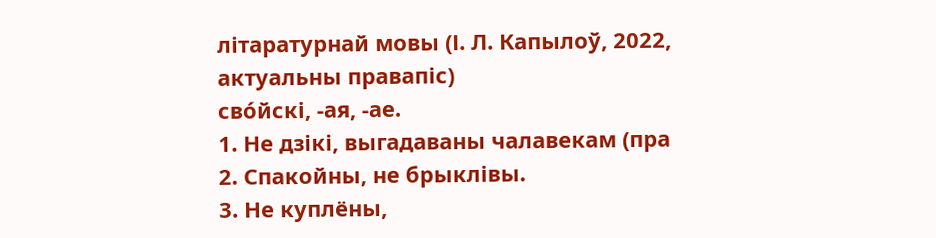літаратурнай мовы (І. Л. Капылоў, 2022, актуальны правапіс)
сво́йскі, -ая, -ае.
1. Не дзікі, выгадаваны чалавекам (пра
2. Спакойны, не брыклівы.
3. Не куплёны,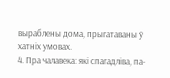выраблены дома, прыгатаваны ў хатніх умовах.
4. Пра чалавека: які спагадліва, па-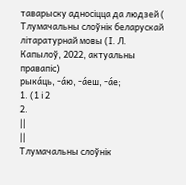таварыску адносіцца да людзей (
Тлумачальны слоўнік беларускай літаратурнай мовы (І. Л. Капылоў, 2022, актуальны правапіс)
рыка́ць, -а́ю, -а́еш, -а́е;
1. (1 і 2
2.
||
||
Тлумачальны слоўнік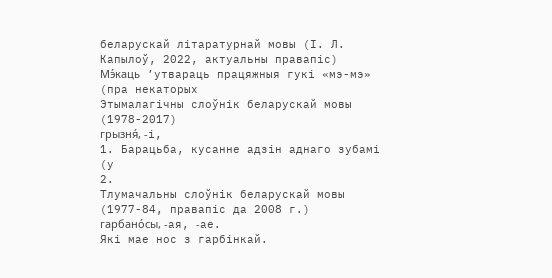беларускай літаратурнай мовы (І. Л. Капылоў, 2022, актуальны правапіс)
Мэ́каць ’утвараць працяжныя гукі «мэ-мэ» (пра некаторых
Этымалагічны слоўнік беларускай мовы (1978-2017)
грызня́, ‑і,
1. Барацьба, кусанне адзін аднаго зубамі (у
2.
Тлумачальны слоўнік беларускай мовы (1977-84, правапіс да 2008 г.)
гарбано́сы, ‑ая, ‑ае.
Які мае нос з гарбінкай.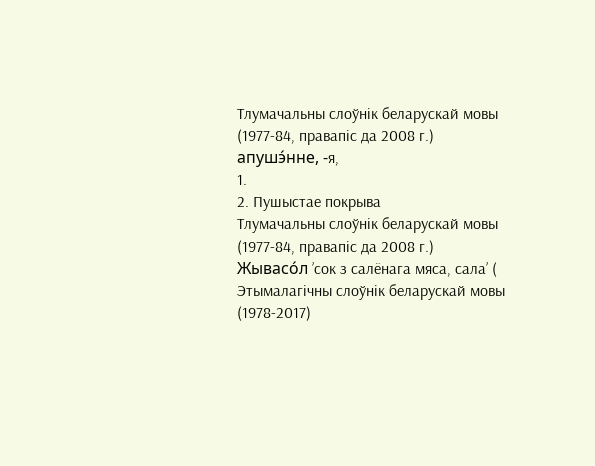Тлумачальны слоўнік беларускай мовы (1977-84, правапіс да 2008 г.)
апушэ́нне, ‑я,
1.
2. Пушыстае покрыва
Тлумачальны слоўнік беларускай мовы (1977-84, правапіс да 2008 г.)
Жывасо́л ’сок з салёнага мяса, сала’ (
Этымалагічны слоўнік беларускай мовы (1978-2017)